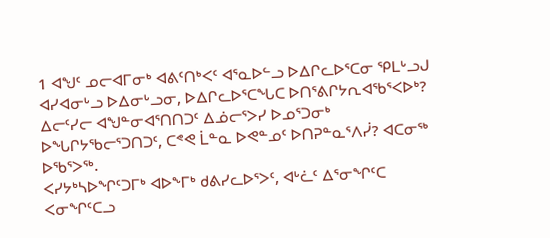1 ᐊᖑᑦ ᓄᓕᐊᒥᓂᒃ ᐊᕕᑦᑎᒃᐸᑦ ᐊᕐᓇᐅᓪᓗ ᐅᐃᒋᓚᐅᕐᑕᓂ ᕿᒪᒡᓗᒍ ᐊᓯᐊᓂᒡᓗ ᐅᐃᓂᒡᓗᓂ, ᐅᐃᒋᓚᐅᕐᑕᖓᑕ ᐅᑎᕐᕕᒋᔭᕆᐊᖃᕐᐸᐅᒃ? ᐃᓕᑦᓯᓕ ᐊᖑᓐᓂᐊᕐᑎᑎᑐᑦ ᐃᓅᓕᕐᐳᓯ ᐅᓄᕐᑐᓂᒃ ᐅᖓᒋᔭᖃᓕᕐᑐᑎᑐᑦ, ᑕᕝᕙ ᒫᓐᓇ ᐅᕙᓐᓄᑦ ᐅᑎᕈᓐᓇᕐᐱᓰ? ᐊᑕᓂᖅ ᐅᖃᕐᐳᖅ.
ᐸᓯᔭᒃᓴᐅᖏᑦᑐᒥᒃ ᐊᐅᖕᒥᒃ ᑯᕕᓯᓚᐅᕐᐳᑦ, ᐊᒡᓛᑦ ᐃᕐᓂᖏᑦᑕ ᐸᓂᖏᑦᑕᓗ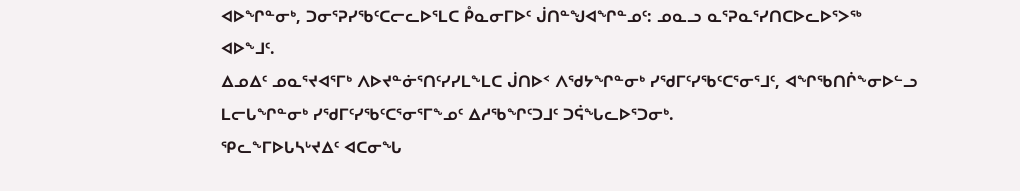ᐊᐅᖏᓐᓂᒃ, ᑐᓂᕐᕈᓯᖃᑦᑕᓕᓚᐅᕐᒪᑕ ᑬᓇᓂᒥᐅᑦ ᒎᑎᓐᖑᐊᖏᓐᓄᑦ: ᓄᓇᓗ ᓇᕐᕈᓇᕐᓯᑎᑕᐅᓚᐅᕐᐳᖅ ᐊᐅᖕᒧᑦ.
ᐃᓄᐃᑦ ᓄᓇᕐᔪᐊᕐᒥᒃ ᐱᐅᔪᓐᓃᕐᑎᑦᓯᓯᒪᖕᒪᑕ ᒎᑎᐅᑉ ᐱᖁᔭᖏᓐᓂᒃ ᓯᖁᒥᑦᓯᖃᑦᑕᕐᓂᕐᒧᑦ, ᐊᖏᖃᑎᒌᖕᓂᐅᓪᓗ ᒪᓕᒐᖏᓐᓂᒃ ᓯᖁᒥᑦᓯᖃᑦᑕᕐᓂᕐᒥᖕᓄᑦ ᐃᓱᖃᖏᑦᑐᒧᑦ ᑐᕌᖓᓚᐅᕐᑐᓂᒃ.
ᕿᓚᖕᒥᐅᒐᓴᒡᔪᐃᑦ ᐊᑕᓂᖓ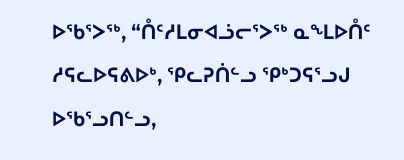ᐅᖃᕐᐳᖅ, “ᑍᑦᓱᒪᓂᐊᓘᓕᕐᐳᖅ ᓇᖕᒪᐅᑍᑦ ᓱᕋᓚᐅᕋᕕᐅᒃ, ᕿᓚᕈᑏᓪᓗ ᕿᒃᑐᕋᕐᓗᒍ ᐅᖃᕐᓗᑎᓪᓗ,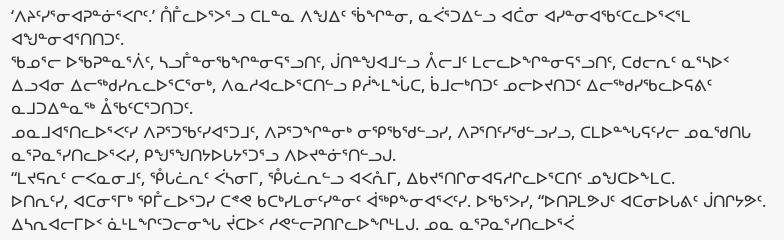‘ᐱᔨᑦᓯᕐᓂᐊᕈᓐᓃᕐᐸᒋᑦ.’ ᑍᒤᓚᐅᕐᐳᕐᓗ ᑕᒪᓐᓇ ᐱᖑᐃᑦ ᖄᖏᓐᓂ, ᓇᐹᕐᑐᐃᓪᓗ ᐊᑖᓂ ᐊᓯᓐᓂᐊᖃᑦᑕᓚᐅᕐᐸᕐᒪ ᐊᖑᓐᓂᐊᕐᑎᑎᑐᑦ.
ᖃᓄᕐᓕ ᐅᖃᕈᓐᓇᕐᐲᑦ, ᓴᓗᒤᓐᓂᖃᖏᓐᓂᕋᕐᓗᑎᑦ, ᒎᑎᓐᖑᐊᒧᓪᓗ ᐰᓕᒧᑦ ᒪᓕᓚᐅᖏᓐᓂᕋᕐᓗᑎᑦ, ᑕᑯᓕᕆᑦ ᓇᕐᓴᐅᑉ ᐃᓗᐊᓂ ᐃᓕᖅᑯᓯᕆᓚᐅᕐᑕᕐᓂᒃ, ᐱᓇᓱᐊᓚᐅᕐᑕᑎᓪᓗ ᑭᓲᖕᒪᖔᑕ, ᑳᒧᓕᒃᑎᑐᑦ ᓄᓕᐅᔪᑎᑐᑦ ᐃᓕᖅᑯᓯᖃᓚᐅᕋᕕᑦ ᓇᒧᑐᐃᓐᓇᖅ ᐂᖃᑦᑕᕐᑐᑎᑐᑦ.
ᓄᓇᒧᐊᕐᑎᓚᐅᕐᐸᑦᓯ ᐱᕈᕐᑐᖃᑦᓯᐊᕐᑐᒧᑦ, ᐱᕈᕐᑐᖏᓐᓂᒃ ᓂᕿᖃᖁᓪᓗᓯ, ᐱᕈᕐᑎᑦᓯᖁᓪᓗᓯᓗ, ᑕᒪᐅᓐᖓᕋᑦᓯᓕ ᓄᓇᖁᑎᒐ ᓇᕐᕈᓇᕐᓯᑎᓚᐅᕐᐸᓯ, ᑭᖑᕐᖑᑎᔭᐅᒐᔭᕐᑐᕐᓗ ᐱᐅᔪᓐᓃᕐᑎᓪᓗᒍ.
“ᒪᔪᕋᕆᑦ ᓕᐸᓇᓂᒧᑦ, ᕾᒐᓛᕆᑦ ᐹᓴᓂᒥ, ᕾᒐᓛᕆᓪᓗ ᐊᐸᕅᒥ, ᐃᑲᔪᕐᑎᒋᓂᐊᕋᓱᒋᓚᐅᕐᑕᑎᑦ ᓄᖑᑕᐅᖕᒪᑕ.
ᐅᑎᕆᑦᓯ, ᐊᑕᓂᕐᒥᒃ ᕿᒤᓚᐅᕐᑐᓯ ᑕᕝᕙ ᑲᑕᒃᓯᒪᓂᑦᓯᓐᓂᑦ ᐋᖅᑭᖕᓂᐊᕐᐸᑦᓯ. ᐅᖃᕐᐳᓯ, “ᐅᑎᕈᒪᕗᒍᑦ ᐊᑕᓂᐅᒐᕕᑦ ᒎᑎᒋᔭᕗᑦ.
ᐃᓴᕆᐊᓕᒥᐅᑉ ᓈᒻᒪᖏᑦᑐᓕᓂᖓ ᔫᑕᐅᑉ ᓱᕙᓪᓕᕈᑎᒋᓚᐅᖏᒻᒪᒍ. ᓄᓇ ᓇᕐᕈᓇᕐᓯᑎᓚᐅᕐᐹ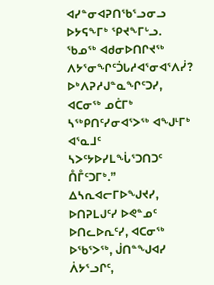ᐊᓯᓐᓂᐊᕈᑎᖃᕐᓗᓂᓗ ᐅᔭᕋᖕᒥᒃ ᕿᔪᖕᒥᒡᓗ.
ᖃᓄᖅ ᐊᑯᓂᐅᑎᒋᔪᖅ ᐱᔭᕐᓂᖏᑦᑑᒐᓱᐊᕐᓂᐊᕐᐱᓰ? ᐅᒃᐱᕈᓱᒍᓐᓇᖏᑦᑐᓯ, ᐊᑕᓂᖅ ᓄᑖᒥᒃ ᓴᖅᑭᑎᑦᓯᓂᐊᕐᐳᖅ ᐊᖑᒻᒥᒃ ᐊᕐᓇᒧᑦ ᓴᐳᑦᔭᐅᓯᒪᖔᕐᑐᑎᑐᑦ ᑍᒤᑦᑐᒥᒃ.”
ᐃᓴᕆᐊᓕᒥᐅᖑᔪᓯ, ᐅᑎᕈᒪᒍᑦᓯ ᐅᕙᓐᓄᑦ ᐅᑎᓚᐅᕆᑦᓯ, ᐊᑕᓂᖅ ᐅᖃᕐᐳᖅ, ᒎᑎᓐᖑᐊᓯ ᐲᔭᕐᓗᒋᑦ,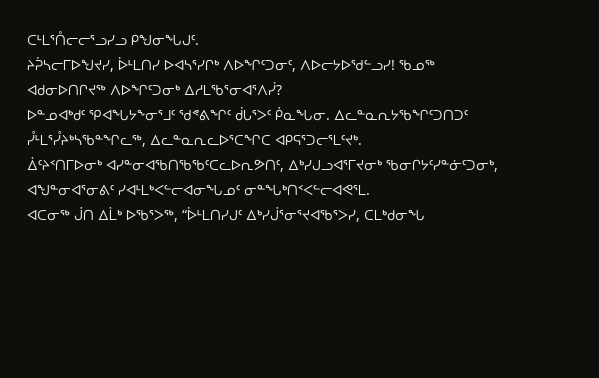ᑕᒻᒪᕐᑍᓕᓕᕐᓗᓯᓗ ᑭᖑᓂᖓᒍᑦ.
ᔨᕉᓴᓕᒥᐅᖑᔪᓯ, ᐆᒻᒪᑎᓯ ᐅᐊᓴᕐᓯᒋᒃ ᐱᐅᖏᑦᑐᓂᑦ, ᐱᐅᓕᔭᐅᖁᓪᓗᓯ! ᖃᓄᖅ ᐊᑯᓂᐅᑎᒋᔪᖅ ᐱᐅᖏᑦᑐᓂᒃ ᐃᓱᒪᖃᕐᓂᐊᕐᐱᓰ?
ᐅᓐᓄᐊᒃᑯᑦ ᕿᐊᖓᔭᖕᓂᕐᒧᑦ ᖁᕝᕕᖏᑦ ᑰᒐᕐᐳᑦ ᑮᓇᖓᓂ. ᐃᓚᓐᓇᕆᔭᖃᖏᑦᑐᑎᑐᑦ ᓮᒻᒪᕐᓮᔨᒃᓴᖃᓐᖏᓚᖅ, ᐃᓚᓐᓇᕆᓚᐅᕐᑕᖏᑕ ᐊᑭᕋᕐᑐᓕᕐᒪᑦᔪᒃ.
ᐄᑦᔨᑉᑎᒥᐅᓂᒃ ᐊᓯᓐᓂᐊᖃᑎᖃᖃᑦᑕᓚᐅᕆᕗᑎᑦ, ᐃᒃᓯᒍᓗᐊᕐᒥᔪᓂᒃ ᖃᓂᒋᔭᑦᓯᓐᓃᑦᑐᓂᒃ, ᐊᖑᓐᓂᐊᕐᓂᕕᑦ ᓯᐊᒻᒪᒃᐸᓪᓕᐊᓂᖓᓄᑦ ᓂᓐᖓᒃᑎᑉᐸᓪᓕᐊᕙᕐᒪ.
ᐊᑕᓂᖅ ᒎᑎ ᐃᒫᒃ ᐅᖃᕐᐳᖅ, “ᐆᒻᒪᑎᓯᒍᑦ ᐃᒃᓯᒎᕐᓂᕐᔪᐊᖃᕐᐳᓯ, ᑕᒪᒃᑯᓂᖓ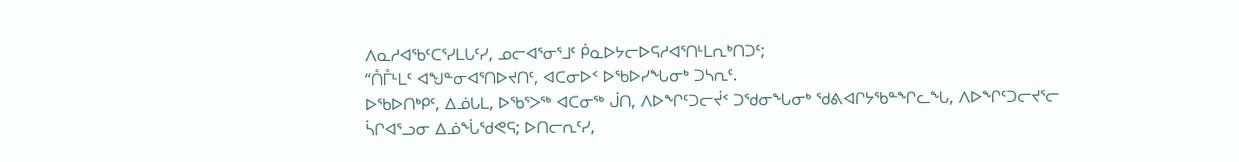ᐱᓇᓱᐊᖃᑦᑕᕐᓯᒪᒐᑦᓯ, ᓄᓕᐊᕐᓂᕐᒧᑦ ᑮᓇᐅᔭᓕᐅᕋᓱᐊᕐᑎᒻᒪᕆᒃᑎᑐᑦ;
“ᑍᒤᒻᒪᑦ ᐊᖑᓐᓂᐊᕐᑎᐅᔪᑎᑦ, ᐊᑕᓂᐅᑉ ᐅᖃᐅᓯᖓᓂᒃ ᑐᓴᕆᑦ.
ᐅᖃᐅᑎᒃᑭᑦ, ᐃᓅᒐᒪ, ᐅᖃᕐᐳᖅ ᐊᑕᓂᖅ ᒎᑎ, ᐱᐅᖏᑦᑐᓕᔫᑉ ᑐᖁᓂᖓᓂᒃ ᖁᕕᐊᒋᔭᖃᓐᖏᓚᖓ, ᐱᐅᖏᑦᑐᓕᔪᕐᓕ ᓵᒋᐊᕐᓗᓂ ᐃᓅᖔᖁᕙᕋ; ᐅᑎᓕᕆᑦᓯ,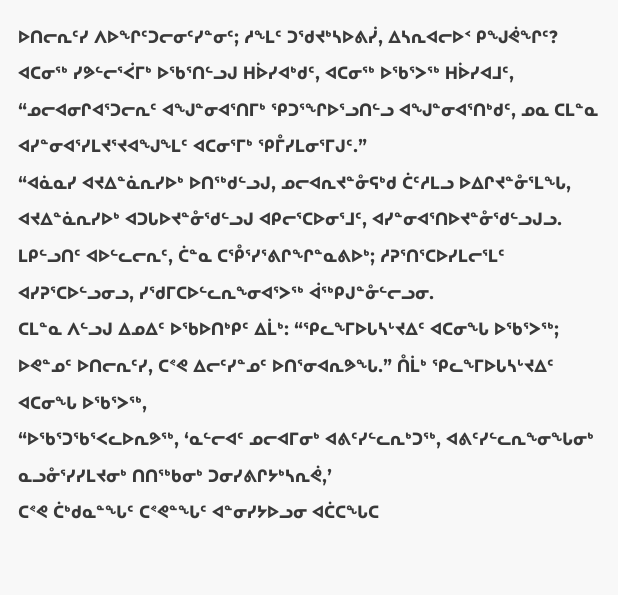ᐅᑎᓕᕆᑦᓯ ᐱᐅᖏᑦᑐᓕᓂᑦᓯᓐᓂᑦ; ᓱᖕᒪᑦ ᑐᖁᔪᒃᓴᐅᕕᓰ, ᐃᓴᕆᐊᓕᐅᑉ ᑭᖑᕚᖏᑦ?
ᐊᑕᓂᖅ ᓯᕗᓪᓕᕐᐹᒥᒃ ᐅᖃᕐᑎᓪᓗᒍ ᕼᐆᓯᐊᒃᑯᑦ, ᐊᑕᓂᖅ ᐅᖃᕐᐳᖅ ᕼᐆᓯᐊᒧᑦ, “ᓄᓕᐊᓂᒋᐊᕐᑐᓕᕆᑦ ᐊᖑᓐᓂᐊᕐᑎᒥᒃ ᕿᑐᕐᖏᐅᕐᓗᑎᓪᓗ ᐊᖑᓐᓂᐊᕐᑎᒃᑯᑦ, ᓄᓇ ᑕᒪᓐᓇ ᐊᓯᓐᓂᐊᕐᓯᒪᔪᕐᔪᐊᖑᖕᒪᑦ ᐊᑕᓂᕐᒥᒃ ᕿᒤᓯᒪᓂᕐᒥᒍᑦ.”
“ᐊᓈᓇᓯ ᐊᔪᐃᓐᓈᕆᓯᐅᒃ ᐅᑎᖅᑯᓪᓗᒍ, ᓄᓕᐊᕆᔪᓐᓁᕋᒃᑯ ᑖᑦᓱᒪᓗ ᐅᐃᒋᔪᓐᓁᕐᒪᖓ, ᐊᔪᐃᓐᓈᕆᓯᐅᒃ ᐊᑐᒐᐅᔪᓐᓁᖁᓪᓗᒍ ᐊᑭᓕᕐᑕᐅᓂᕐᒧᑦ, ᐊᓯᓐᓂᐊᕐᑎᐅᔪᓐᓁᖁᓪᓗᒍᓗ.
ᒪᑭᓪᓗᑎᑦ ᐊᐅᓪᓚᓕᕆᑦ, ᑖᓐᓇ ᑕᕾᕐᓯᕐᕕᒋᖏᓐᓇᕕᐅᒃ; ᓱᕈᕐᑎᕐᑕᐅᓯᒪᓕᕐᒪᑦ ᐊᓯᕈᕐᑕᐅᓪᓗᓂᓗ, ᓯᖁᒥᑕᐅᓪᓚᕆᖕᓂᐊᕐᐳᖅ ᐋᖅᑭᒍᓐᓁᓪᓕᓗᓂ.
ᑕᒪᓐᓇ ᐱᓪᓗᒍ ᐃᓄᐃᑦ ᐅᖃᐅᑎᒃᑭᑦ ᐃᒫᒃ: “ᕿᓚᖕᒥᐅᒐᓴᒡᔪᐃᑦ ᐊᑕᓂᖓ ᐅᖃᕐᐳᖅ; ᐅᕙᓐᓄᑦ ᐅᑎᓕᕆᑦᓯ, ᑕᕝᕙ ᐃᓕᑦᓯᓐᓄᑦ ᐅᑎᕐᓂᐊᕆᕗᖓ.” ᑍᒫᒃ ᕿᓚᖕᒥᐅᒐᓴᒡᔪᐃᑦ ᐊᑕᓂᖓ ᐅᖃᕐᐳᖅ,
“ᐅᖃᕐᑐᖃᕐᐸᓚᐅᕆᕗᖅ, ‘ᓇᓪᓕᐊᑦ ᓄᓕᐊᒥᓂᒃ ᐊᕕᑦᓯᓪᓚᕆᒃᑐᖅ, ᐊᕕᑦᓯᓪᓚᕆᖕᓂᖓᓂᒃ ᓇᓗᓁᕐᓯᓯᒪᔪᓂᒃ ᑎᑎᖅᑲᓂᒃ ᑐᓂᓯᕕᒋᔭᒃᓴᕆᕚ,’
ᑕᕝᕙ ᑖᒃᑯᓇᓐᖓᑦ ᑕᕝᕙᓐᖓᑦ ᐊᓐᓂᓯᔭᐅᓗᓂ ᐊᑖᑕᖓᑕ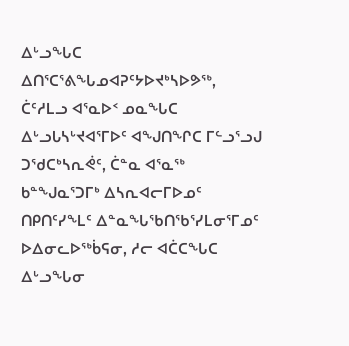ᐃᒡᓗᖓᑕ ᐃᑎᕐᑕᕐᕕᖓᓄᐊᕈᑦᔭᐅᔪᒃᓴᐅᕗᖅ, ᑖᑦᓱᒪᓗ ᐊᕐᓇᐅᑉ ᓄᓇᖓᑕ ᐃᒡᓗᒐᓴᒡᔪᐊᕐᒥᐅᑦ ᐊᖑᑎᖏᑕ ᒥᓪᓗᕐᓗᒍ ᑐᖁᑕᒃᓴᕆᕚᑦ, ᑖᓐᓇ ᐊᕐᓇᖅ ᑲᓐᖑᓇᕐᑐᒥᒃ ᐃᓴᕆᐊᓕᒥᐅᓄᑦ ᑎᑭᑎᑦᓯᖕᒪᑦ ᐃᓐᓇᖓᖃᑎᖃᕐᓯᒪᓂᕐᒥᓄᑦ ᐅᐃᓂᓚᐅᖅᑳᕋᓂ, ᓱᓕ ᐊᑖᑕᖓᑕ ᐃᒡᓗᖓᓂ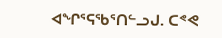ᐊᖏᕐᕋᖃᕐᑎᓪᓗᒍ. ᑕᕝᕙ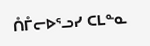ᑍᒤᓕᐅᕐᓗᓯ ᑕᒪᓐᓇ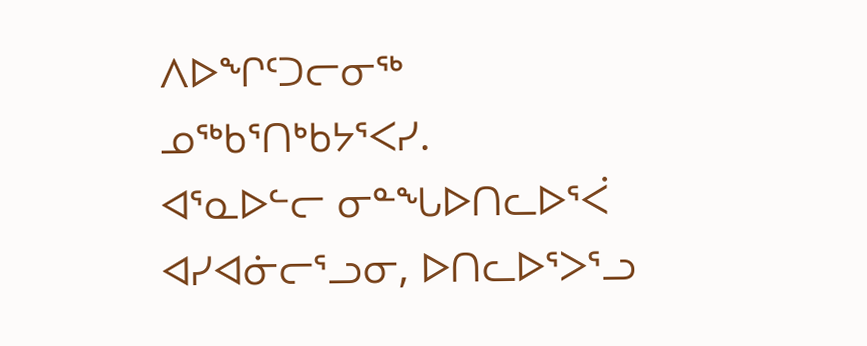ᐱᐅᖏᑦᑐᓕᓂᖅ ᓄᖅᑲᕐᑎᒃᑲᔭᕐᐸᓯ.
ᐊᕐᓇᐅᓪᓕ ᓂᓐᖓᐅᑎᓚᐅᕐᐹ ᐊᓯᐊᓃᓕᕐᓗᓂ, ᐅᑎᓚᐅᕐᐳᕐᓗ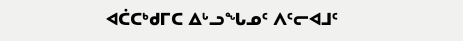ᐊᑖᑕᒃᑯᒥᑕ ᐃᒡᓗᖓᓄᑦ ᐱᑦᓕᐊᒧᑦ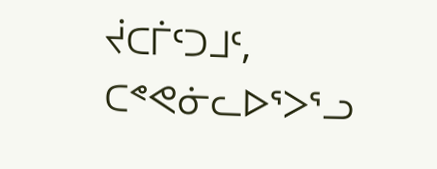ᔫᑕᒦᑦᑐᒧᑦ, ᑕᕝᕙᓃᓚᐅᕐᐳᕐᓗ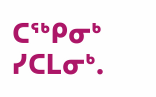ᑕᖅᑭᓂᒃ ᓯᑕᒪᓂᒃ.